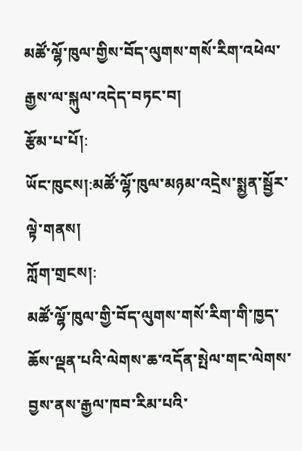མཚོ་ལྷོ་ཁུལ་གྱིས་བོད་ལུགས་གསོ་རིག་འཕེལ་རྒྱས་ལ་སྐུལ་འདེད་བཏང་བ།
རྩོམ་པ་པོ།:
ཡོང་ཁུངས།:མཚོ་ལྷོ་ཁུལ་མཉམ་འདྲེས་སྨྱན་སྦྱོར་ལྟེ་གནས།
ཀློག་གྲངས།:
མཚོ་ལྷོ་ཁུལ་གྱི་བོད་ལུགས་གསོ་རིག་གི་ཁྱད་ཆོས་ལྡན་པའི་ལེགས་ཆ་འདོན་སྤེལ་གང་ལེགས་བྱས་ནས་རྒྱལ་ཁབ་རིམ་པའི་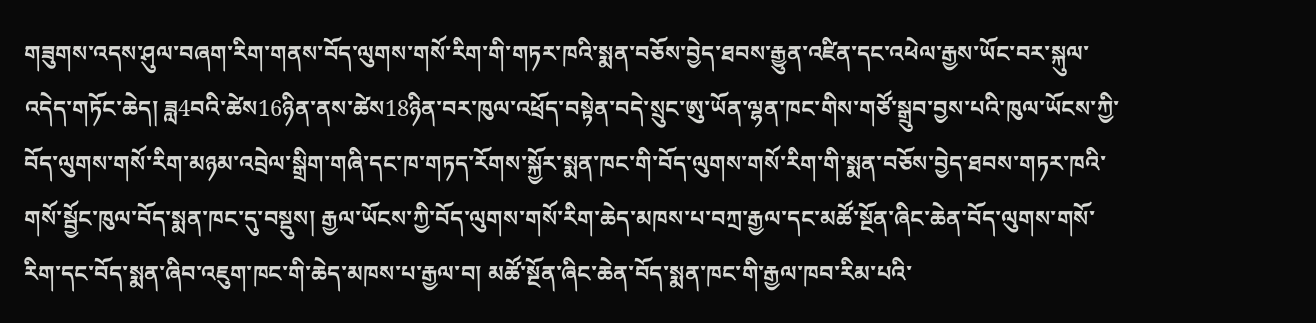གཟུགས་འདས་ཤུལ་བཞག་རིག་གནས་བོད་ལུགས་གསོ་རིག་གི་གཏར་ཁའི་སྨན་བཅོས་བྱེད་ཐབས་རྒྱུན་འཛིན་དང་འཕེལ་རྒྱས་ཡོང་བར་སྐུལ་འདེད་གཏོང་ཆེད། ཟླ4བའི་ཚེས16ཉིན་ནས་ཚེས18ཉིན་བར་ཁུལ་འཕྲོད་བསྟེན་བདེ་སྲུང་ཨུ་ཡོན་ལྷན་ཁང་གིས་གཙོ་སྒྲུབ་བྱས་པའི་ཁུལ་ཡོངས་ཀྱི་བོད་ལུགས་གསོ་རིག་མཉམ་འབྲེལ་སྒྲིག་གཞི་དང་ཁ་གཏད་རོགས་སྐྱོར་སྨན་ཁང་གི་བོད་ལུགས་གསོ་རིག་གི་སྨན་བཅོས་བྱེད་ཐབས་གཏར་ཁའི་གསོ་སྦྱོང་ཁུལ་བོད་སྨན་ཁང་དུ་བསྡུས། རྒྱལ་ཡོངས་ཀྱི་བོད་ལུགས་གསོ་རིག་ཆེད་མཁས་པ་བཀྲ་རྒྱལ་དང་མཚོ་སྔོན་ཞིང་ཆེན་བོད་ལུགས་གསོ་རིག་དང་བོད་སྨན་ཞིབ་འཇུག་ཁང་གི་ཆེད་མཁས་པ་རྒྱལ་བ། མཚོ་སྔོན་ཞིང་ཆེན་བོད་སྨན་ཁང་གི་རྒྱལ་ཁབ་རིམ་པའི་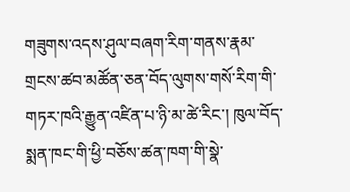གཟུགས་འདས་ཤུལ་བཞག་རིག་གནས་རྣམ་གྲངས་ཚབ་མཚོན་ཅན་བོད་ལུགས་གསོ་རིག་གི་གཏར་ཁའི་རྒྱུན་འཛིན་པ་ཉི་མ་ཚེ་རིང་། ཁུལ་བོད་སྨན་ཁང་གི་ཕྱི་བཅོས་ཚན་ཁག་གི་སྣེ་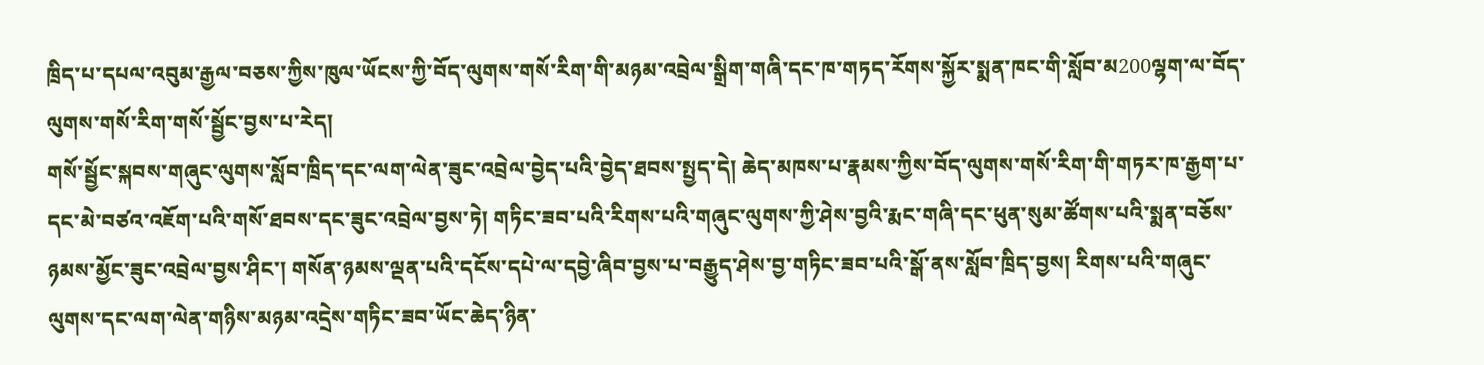ཁྲིད་པ་དཔལ་འབུམ་རྒྱལ་བཅས་ཀྱིས་ཁུལ་ཡོངས་ཀྱི་བོད་ལུགས་གསོ་རིག་གི་མཉམ་འབྲེལ་སྒྲིག་གཞི་དང་ཁ་གཏད་རོགས་སྐྱོར་སྨན་ཁང་གི་སློབ་མ200ལྷག་ལ་བོད་ལུགས་གསོ་རིག་གསོ་སྦྱོང་བྱས་པ་རེད།
གསོ་སྦྱོང་སྐབས་གཞུང་ལུགས་སློབ་ཁྲིད་དང་ལག་ལེན་ཟུང་འབྲེལ་བྱེད་པའི་བྱེད་ཐབས་སྤྱད་དེ། ཆེད་མཁས་པ་རྣམས་ཀྱིས་བོད་ལུགས་གསོ་རིག་གི་གཏར་ཁ་རྒྱག་པ་དང་མེ་བཙའ་འཇོག་པའི་གསོ་ཐབས་དང་ཟུང་འབྲེལ་བྱས་ཏེ། གཏིང་ཟབ་པའི་རིགས་པའི་གཞུང་ལུགས་ཀྱི་ཤེས་བྱའི་རྨང་གཞི་དང་ཕུན་སུམ་ཚོགས་པའི་སྨན་བཅོས་ཉམས་མྱོང་ཟུང་འབྲེལ་བྱས་ཤིང་། གསོན་ཉམས་ལྡན་པའི་དངོས་དཔེ་ལ་དབྱེ་ཞིབ་བྱས་པ་བརྒྱུད་ཤེས་བྱ་གཏིང་ཟབ་པའི་སྒོ་ནས་སློབ་ཁྲིད་བྱས། རིགས་པའི་གཞུང་ལུགས་དང་ལག་ལེན་གཉིས་མཉམ་འདྲེས་གཏིང་ཟབ་ཡོང་ཆེད་ཉིན་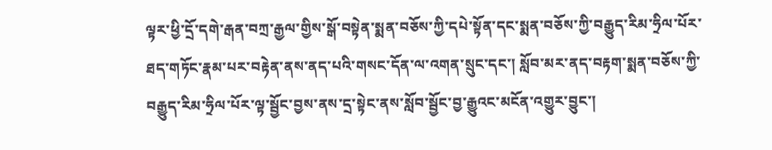ལྟར་ཕྱི་དྲོ་དགེ་རྒན་བཀྲ་རྒྱལ་གྱིས་སྒོ་བསྟེན་སྨན་བཅོས་ཀྱི་དཔེ་སྟོན་དང་སྨན་བཅོས་ཀྱི་བརྒྱུད་རིམ་ཧྲིལ་པོར་ཐད་གཏོང་རྣམ་པར་བརྟེན་ནས་ནད་པའི་གསང་དོན་ལ་འགན་སྲུང་དང་། སློབ་མར་ནད་བརྟག་སྨན་བཅོས་ཀྱི་བརྒྱུད་རིམ་ཧྲིལ་པོར་ལྟ་སྦྱོང་བྱས་ནས་དྲ་སྟེང་ནས་སློབ་སྦྱོང་བྱ་རྒྱུའང་མངོན་འགྱུར་བྱུང་།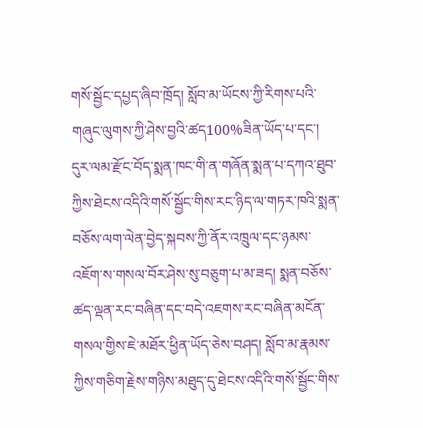གསོ་སྦྱོང་དཔྱད་ཞིབ་ཁྲོད། སློབ་མ་ཡོངས་ཀྱི་རིགས་པའི་གཞུང་ལུགས་ཀྱི་ཤེས་བྱའི་ཚད100%ཟིན་ཡོད་པ་དང་། དུར་ལམ་རྫོང་བོད་སྨན་ཁང་གི་ན་གཞོན་སྨན་པ་དཀའ་ཐུབ་ཀྱིས་ཐེངས་འདིའི་གསོ་སྦྱོང་གིས་རང་ཉིད་ལ་གཏར་ཁའི་སྨན་བཅོས་ལག་ལེན་བྱེད་སྐབས་ཀྱི་ནོར་འཁྲུལ་དང་ཉམས་འཇོག་ས་གསལ་བོར་ཤེས་སུ་བཅུག་པ་མ་ཟད། སྨན་བཅོས་ཚད་ལྡན་རང་བཞིན་དང་བདེ་འཇགས་རང་བཞིན་མངོན་གསལ་གྱིས་ཇེ་མཐོར་ཕྱིན་ཡོད་ཅེས་བཤད། སློབ་མ་རྣམས་ཀྱིས་གཅིག་རྗེས་གཉིས་མཐུད་དུ་ཐེངས་འདིའི་གསོ་སྦྱོང་གིས་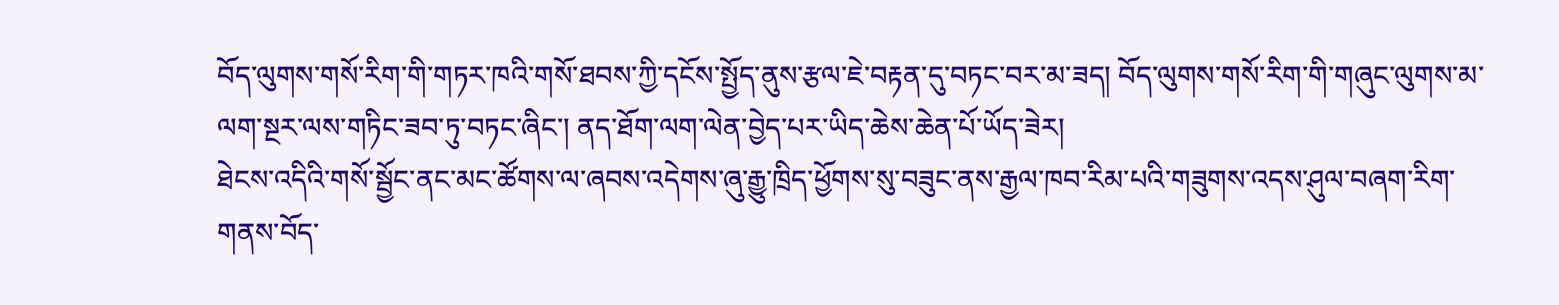བོད་ལུགས་གསོ་རིག་གི་གཏར་ཁའི་གསོ་ཐབས་ཀྱི་དངོས་སྤྱོད་ནུས་རྩལ་ཇེ་བརྟན་དུ་བཏང་བར་མ་ཟད། བོད་ལུགས་གསོ་རིག་གི་གཞུང་ལུགས་མ་ལག་སྔར་ལས་གཏིང་ཟབ་ཏུ་བཏང་ཞིང་། ནད་ཐོག་ལག་ལེན་བྱེད་པར་ཡིད་ཆེས་ཆེན་པོ་ཡོད་ཟེར།
ཐེངས་འདིའི་གསོ་སྦྱོང་ནང་མང་ཚོགས་ལ་ཞབས་འདེགས་ཞུ་རྒྱུ་ཁྲིད་ཕྱོགས་སུ་བཟུང་ནས་རྒྱལ་ཁབ་རིམ་པའི་གཟུགས་འདས་ཤུལ་བཞག་རིག་གནས་བོད་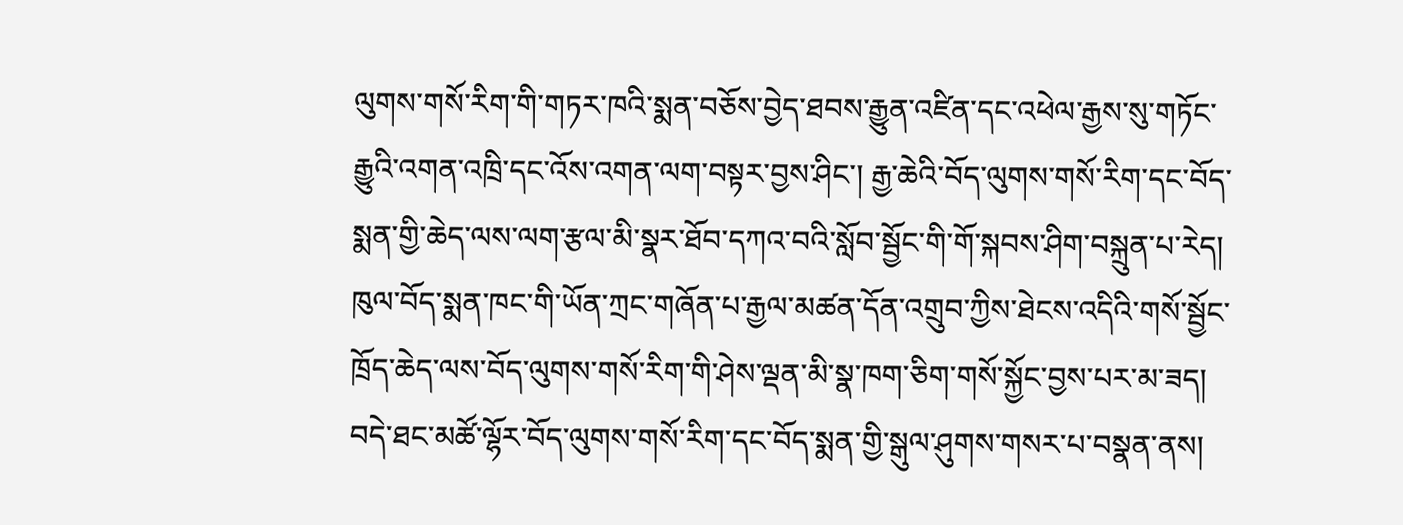ལུགས་གསོ་རིག་གི་གཏར་ཁའི་སྨན་བཅོས་བྱེད་ཐབས་རྒྱུན་འཛིན་དང་འཕེལ་རྒྱས་སུ་གཏོང་རྒྱུའི་འགན་འཁྲི་དང་འོས་འགན་ལག་བསྟར་བྱས་ཤིང་། རྒྱ་ཆེའི་བོད་ལུགས་གསོ་རིག་དང་བོད་སྨན་གྱི་ཆེད་ལས་ལག་རྩལ་མི་སྣར་ཐོབ་དཀའ་བའི་སློབ་སྦྱོང་གི་གོ་སྐབས་ཤིག་བསྐྲུན་པ་རེད། ཁུལ་བོད་སྨན་ཁང་གི་ཡོན་ཀྲང་གཞོན་པ་རྒྱལ་མཚན་དོན་འགྲུབ་ཀྱིས་ཐེངས་འདིའི་གསོ་སྦྱོང་ཁྲོད་ཆེད་ལས་བོད་ལུགས་གསོ་རིག་གི་ཤེས་ལྡན་མི་སྣ་ཁག་ཅིག་གསོ་སྐྱོང་བྱས་པར་མ་ཟད། བདེ་ཐང་མཚོ་ལྷོར་བོད་ལུགས་གསོ་རིག་དང་བོད་སྨན་གྱི་སྒུལ་ཤུགས་གསར་པ་བསྣན་ནས།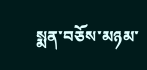སྨན་བཅོས་མཉམ་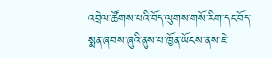འབྲེལ་ཚོགས་པའི་བོད་ལུགས་གསོ་རིག་དང་བོད་སྨན་ཞབས་ཞུའི་ནུས་པ་ཁྱོན་ཡོངས་ནས་ཇེ་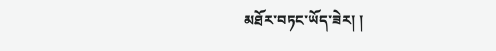མཐོར་བཏང་ཡོད་ཟེར། །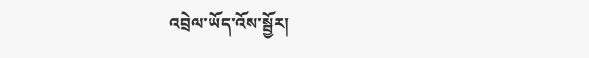འབྲེལ་ཡོད་འོས་སྦྱོར།